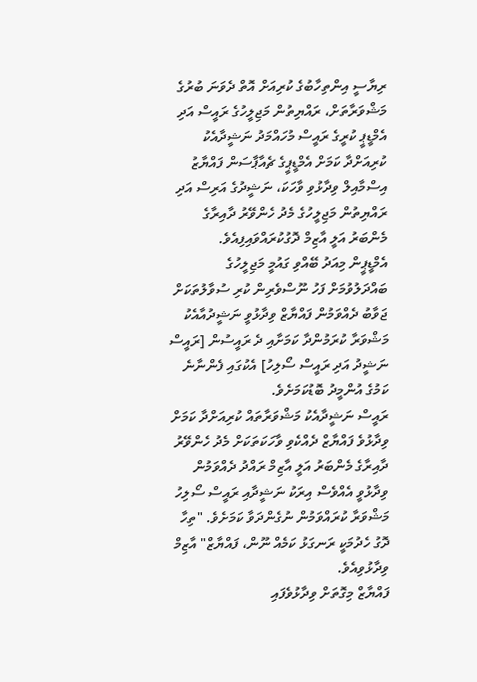ރިޔާސީ އިންތިހާބުގެ ކުރިއަށް އޮތް ދެވަނަ ބުރުގެ މަޝްވަރާތަށް، ރައްޔިތުން މަޖިލީހުގެ ރައީސް އަދި އެމްޑީޕީ ކުރީގެ ރައީސް މުހައްމަދު ނަޝީދާއެކު ކުރިއަށްދާ ކަމަށް އެމްޑީޕީގެ ޗެއާޕާސަން ފައްޔާޒު އިސްމާއިލް ވިދާޅުވި ވާހަކަ، ނަޝީދުގެ އަރިސް އަދި ރައްޔިތުން މަޖިލީހުގެ މެދު ހެންވޭރު ދާއިރާގެ މެންބަރު އަލީ އާޒިމް ދޮގުކުރައްވައިފިއެވެ.
އެމްޑީޕީން މިއަދު ބޭއްވި ގައުމީ މަޖިލީހުގެ ބައްދަލުވުމަށް ފަހު ނޫސްވެރިން ކުރި ސުވާލުތަކަށް ޖަވާބު ދެއްވަމުން ފައްޔާޒް ވިދާޅުވީ ނަޝީދުއާއެކު މަޝްވަރާ ކުރަމުންދާ ކަމަށާއި ދެ ރައީސުން [ރައީސް ނަޝީދު އަދި ރައީސް ސޯލިހު] އެކުގައި ފެންނާނެ ކަމުގެ އުންމީދު ބޮޑުކަމަށެވެ.
ރައީސް ނަޝީދާއެކު މަޝްވަރާތައް ކުރިއަށްދާ ކަމަށް ވިދާޅުވެ ފައްޔާޒް ދެއްކެވި ވާހަކަތަކަށް މެދު ހެންވޭރު ދާއިރާގެ މެންބަރު އަލީ އާޒިމް ރައްދު ދެއްވަމުން ވިދާޅުވީ އެއްވެސް އިރަކު ނަޝީދާއި ރައީސް ސޯލިހު މަޝްވަރާ ކުރައްވަމުން ނުގެންދަވާ ކަމަށެވެ. "ތިހާ ދޮގު ހެދުމަކީ ރަނގަޅު ކަމެއް ނޫން، ފައްޔާޒް" އާޒިމް ވިދާޅުވިއެވެ.
ފައްޔާޒް މިގޮތަށް ވިދާޅުވެފައި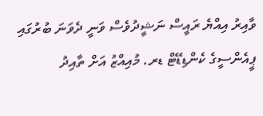ވާއިރު އިއްޔެ ރައީސް ނަޝީދުވެސް ވަނީ ދެވަނަ ބުރުގައި ޕީއެންސީގެ ކެންޑިޑޭޓް ޑރ. މުއިއްޒު އަށް ތާއިދު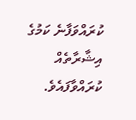ކުރައްވަފާނެ ކަމުގެ އިޝާރާތެއް ކުރައްވާފައެވެ.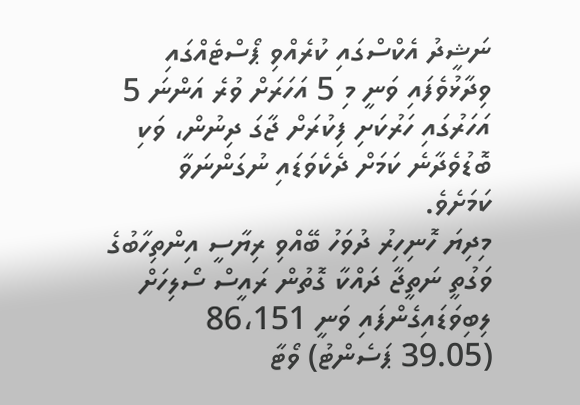ނަޝީދު އެކްސްގައި ކުރެއްވި ޕޯސްޓެއްގައި ވިދާޅުވެފައި ވަނީ މި 5 އަހަރަށް ވުރެ އަންނަ 5 އަހަރުގައި ހަރުކަށި ފިކުރަށް ޖާގަ ދިނުން، ވަކި ބޮޑުވެދާނެ ކަމަށް ދެކެވަޑައި ނުގަންނަވާ ކަމަށެވެ.
މިދިޔަ ހޮނިހިރު ދުވަހު ބޭއްވި ރިޔާސީ އިންތިހާބުގެ ވަގުތީ ނަތީޖާ ދައްކާ ގޮތުން ރައީސް ސޯލިހަށް ލިބިވަޑައިގެންފައި ވަނީ 86،151 (39.05 ޕަސެންޓު) ވޯޓާ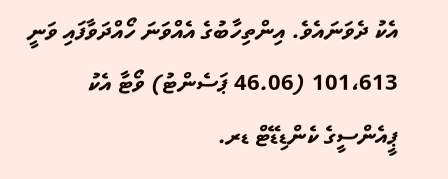އެކު ދެވަނައެވެ. އިންތިހާބުގެ އެއްވަނަ ހޯއްދަވާފައި ވަނީ 101،613 (46.06 ޕަސެންޓު) ވޯޓާ އެކު ޕީއެންސީގެ ކެންޑިޑޭޓް ޑރ.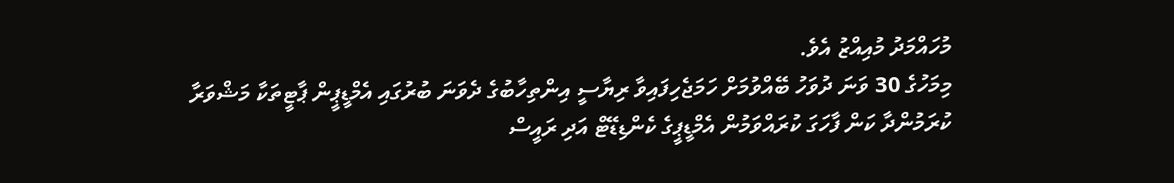މުހައްމަދު މުއިއްޒު އެވެ.
މިމަހުގެ 30 ވަނަ ދުވަހު ބޭއްވުމަށް ހަމަޖެހިފައިވާ ރިޔާސީ އިންތިހާބުގެ ދެވަނަ ބުރުގައި އެމްޑީޕީން ޕާޓީތަކާ މަޝްވަރާ ކުރަމުންދާ ކަން ފާހަގަ ކުރައްވަމުން އެމްޑީޕީގެ ކެންޑިޑޭޓް އަދި ރައީސް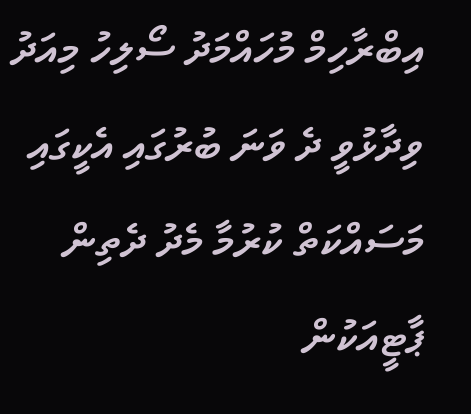އިބްރާހިމް މުހައްމަދު ސޯލިހު މިއަދު ވިދާޅުވީ ދެ ވަނަ ބުރުގައި އެކީގައި މަސައްކަތް ކުރުމާ މެދު ދެތިން ޕާޓީއަކުން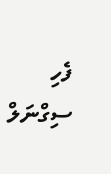ފެހި ސިގްނަލް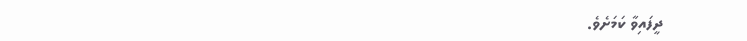ދީފައިވާ ކަމަށެވެ.